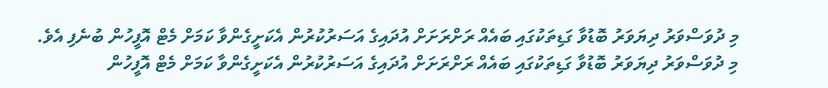މި ދުވަސްވަރު ދިޔަވަރު ބޮޑުވާ ގަޑިތަކުގައި ބައެއް ރަށްރަށަށް އުދައިގެ އަސަރުކުރުން އެކަށީގެންވާ ކަމަށް މެޓް އޮފީހުން ބުނެފި އެވެ.
މި ދުވަސްވަރު ދިޔަވަރު ބޮޑުވާ ގަޑިތަކުގައި ބައެއް ރަށްރަށަށް އުދައިގެ އަސަރުކުރުން އެކަށީގެންވާ ކަމަށް މެޓް އޮފީހުން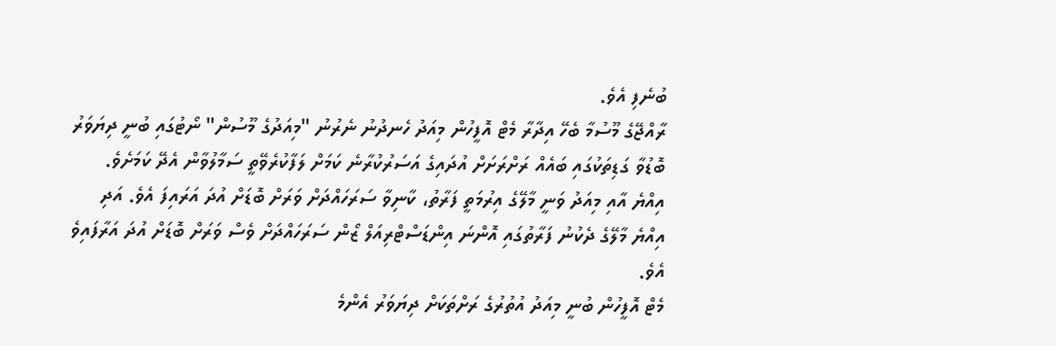ބުނެފި އެވެ.
ރާއްޖޭގެ މޫސުމާ ބެހޭ އިދާރާ މެޓް އޮފީހުން މިއަދު ހެނދުނު ނެރުނު "މިއަދުގެ މޫސުން" ނޯޓުގައި ބުނީ ދިޔަވަރު ބޮޑުވާ ގަޑިތަކުގައި ބައެއް ރަށްރަށަށް އުދައިގެ އަސަރުކުރާނެ ކަމަށް ލަފާކުރެވޭތީ ސަމާލުވާން އެދޭ ކަމަށެވެ.
އިއްޔެ އާއި މިއަދު ވަނީ މާލޭގެ އިރުމަތީ ފަރާތު، ކާނިވާ ސަރަހައްދަށް ވަރަށް ބޮޑަށް އުދަ އަރައިފަ އެވެ. އަދި އިއްޔެ މާލޭގެ ދެކުނު ފަރާތުގައި އޮންނަ އިންޑަސްޓްރިއަލް ޒޯން ސަރަހައްދަށް ވެސް ވަރަށް ބޮޑަށް އުދަ އަރާފައިވެ އެވެ.
މެޓް އޮފީހުން ބުނީ މިއަދު އުތުރުގެ ރަށްތަކަށް ދިޔަވަރު އެންމެ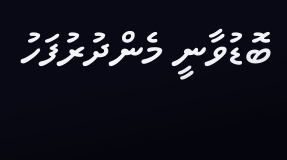ބޮޑުވާނީ މެންދުރުފަހު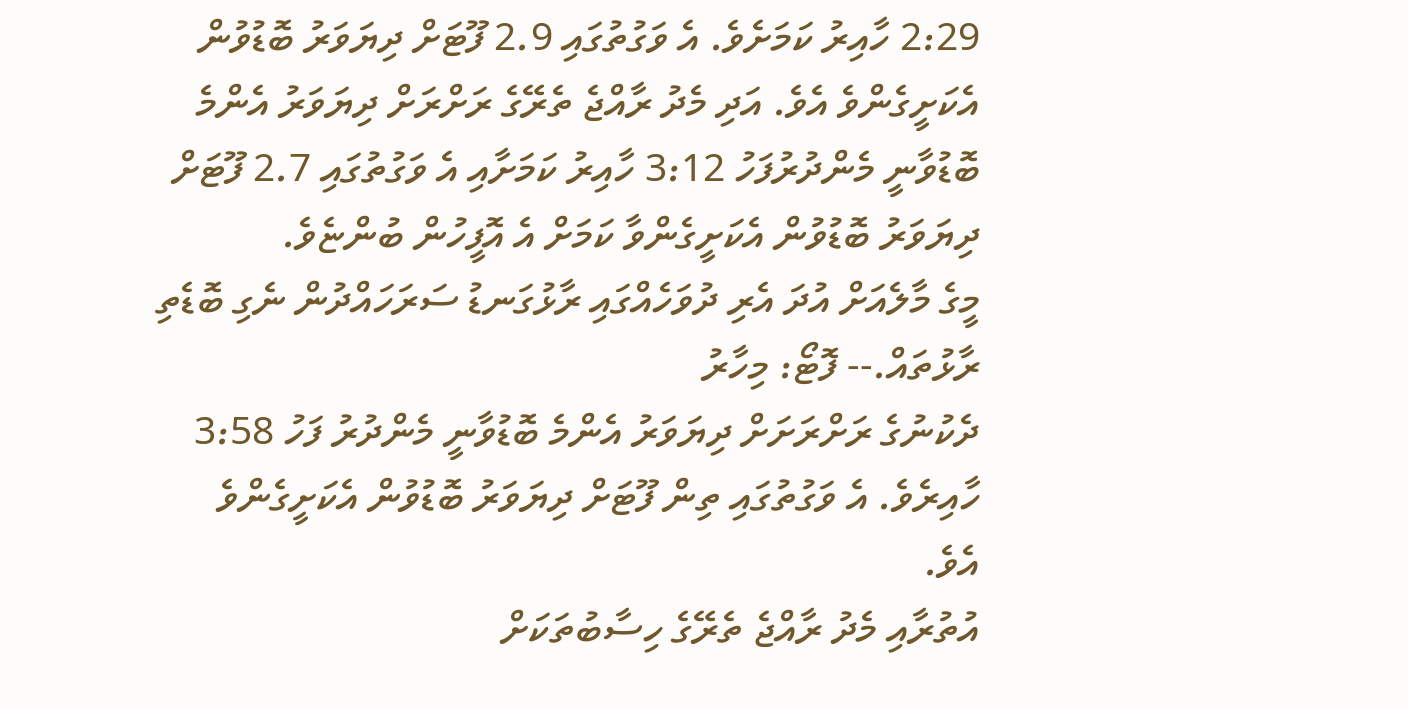2:29 ހާއިރު ކަމަށެވެ. އެ ވަގުތުގައި 2.9 ފޫޓަށް ދިޔަވަރު ބޮޑުވުން އެކަށީގެންވެ އެވެ. އަދި މެދު ރާއްޖެ ތެރޭގެ ރަށްރަށް ދިޔަވަރު އެންމެ ބޮޑުވާނީ މެންދުރުފަހު 3:12 ހާއިރު ކަމަށާއި އެ ވަގުތުގައި 2.7 ފޫޓަށް ދިޔަވަރު ބޮޑުވުން އެކަށީގެންވާ ކަމަށް އެ އޮފީހުން ބުންޏެވެ.
މީގެ މާލެއަށް އުދަ އެރި ދުވަހެއްގައި ރާޅުގަނޑު ސަރަހައްދުން ނެގި ބޮޑެތި ރާޅުތައް.-- ފޮޓޯ: މިހާރު
ދެކުނުގެ ރަށްރަށަށް ދިޔަވަރު އެންމެ ބޮޑުވާނީ މެންދުރު ފަހު 3:58 ހާއިރެވެ. އެ ވަގުތުގައި ތިން ފޫޓަށް ދިޔަވަރު ބޮޑުވުން އެކަށީގެންވެ އެވެ.
އުތުރާއި މެދު ރާއްޖެ ތެރޭގެ ހިސާބުތަކަށް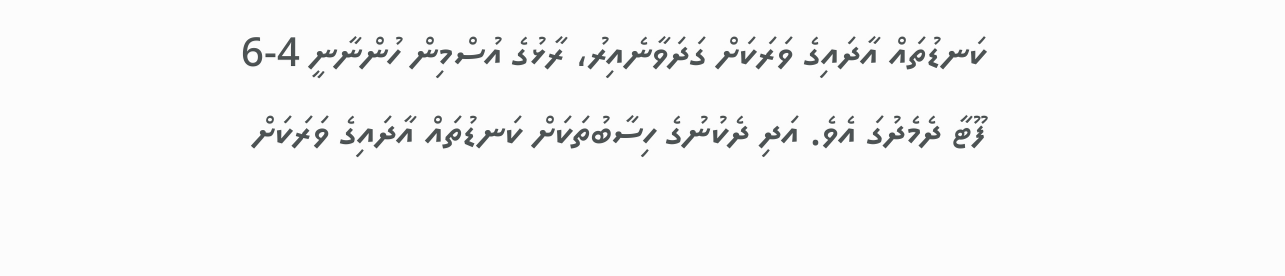ކަނޑުތައް އާދައިގެ ވަރަކަށް ގަދަވާނެއިރު، ރާޅުގެ އުސްމިން ހުންނާނީ 4-6 ފޫޓާ ދެމެދުގަ އެވެ. އަދި ދެކުނުގެ ހިސާބުތަކަށް ކަނޑުތައް އާދައިގެ ވަރަކަށް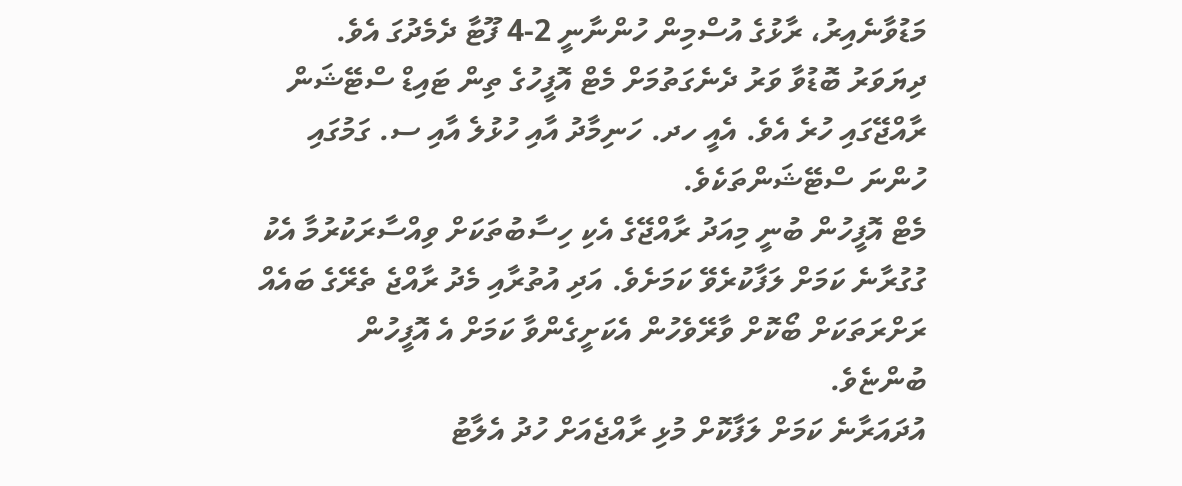މަޑުވާނެއިރު، ރާޅުގެ އުސްމިން ހުންނާނީ 2-4 ފޫޓާ ދެމެދުގަ އެވެ.
ދިޔަވަރު ބޮޑުވާ ވަރު ދެނެގަތުމަށް މެޓް އޮފީހުގެ ތިން ޓައިޑް ސްޓޭޝަން ރާއްޖޭގައި ހުރެ އެވެ. އެއީ ހދ. ހަނިމާދު އާއި ހުޅުލެ އާއި ސ. ގަމުގައި ހުންނަ ސްޓޭޝަންތަކެވެ.
މެޓް އޮފީހުން ބުނީ މިއަދު ރާއްޖޭގެ އެކި ހިސާބުތަކަށް ވިއްސާރަކުރުމާ އެކު ގުގުރާނެ ކަމަށް ލަފާކުރެވޭ ކަމަށެވެ. އަދި އުތުރާއި މެދު ރާއްޖެ ތެރޭގެ ބައެއް ރަށްރަތަކަށް ބޯކޮށް ވާރޭވެހުން އެކަށީގެންވާ ކަމަށް އެ އޮފީހުން ބުންޏެވެ.
އުދައަރާނެ ކަމަށް ލަފާކޮށް މުޅި ރާއްޖެއަށް ހުދު އެލާޓު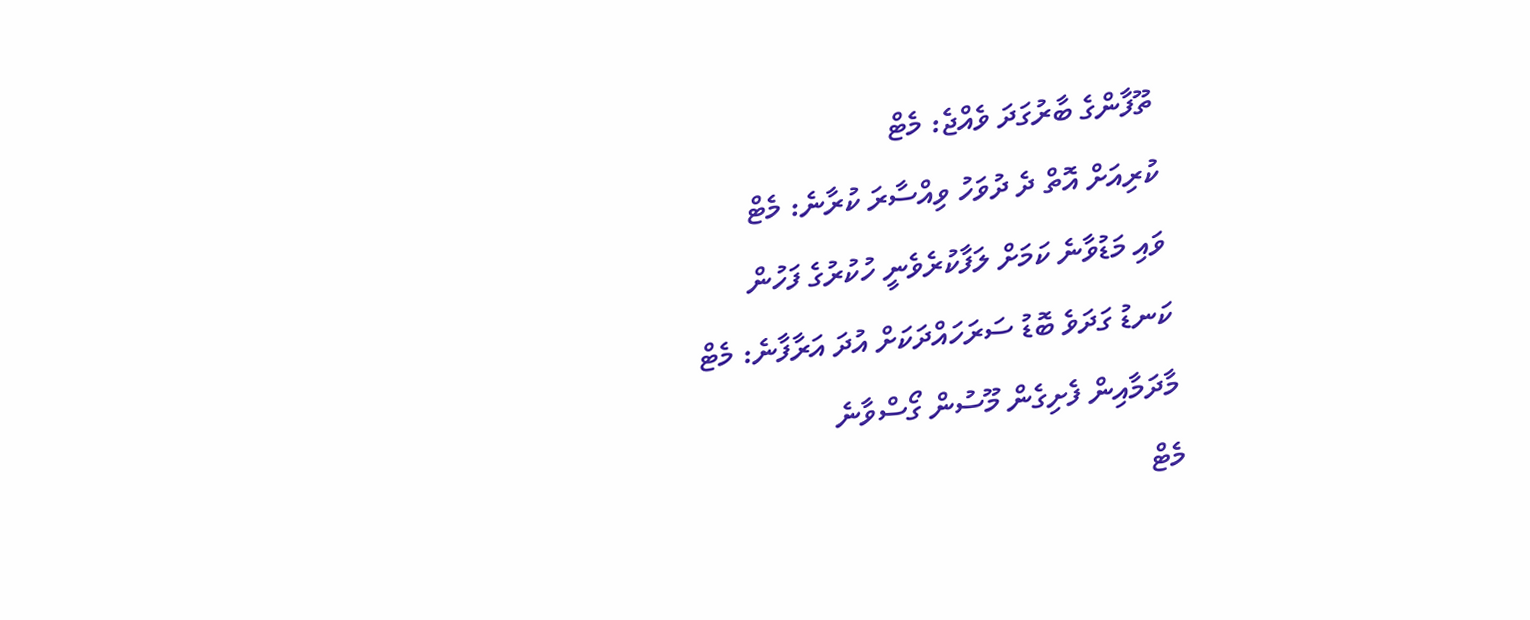ތޫފާންގެ ބާރުގަދަ ވެއްޖެ: މެޓް
ކުރިއަށް އޮތް ދެ ދުވަހު ވިއްސާރަ ކުރާނެ: މެޓް
ވައި މަޑުވާނެ ކަމަށް ލަފާކުރެވެނީ ހުކުރުގެ ފަހުން
ކަނޑު ގަދަވެ ބޮޑު ސަރަހައްދަކަށް އުދަ އަރާފާނެ: މެޓް
މާދަމާއިން ފެށިގެން މޫސުން ގޯސްވާނެ
މެޓް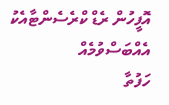އޮފީހުން ރެޑް ކްރެސެންޓާއެކު އެއްބަސްވުމެއް
ހަފުތާ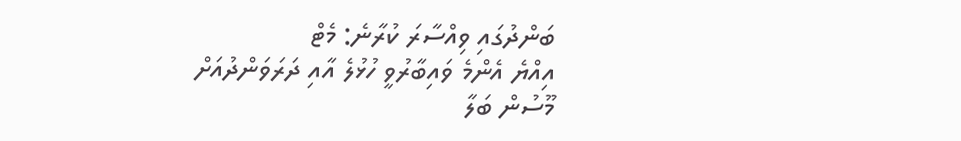ބަންދުގައި ވިއްސާރަ ކުރާނެ: މެޓް
އިއްޔެ އެންމެ ވައިބާރުވީ ހުޅުލެ އާއި ދަރަވަންދުއަށް
މޫސުން ބަލާ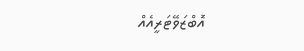އޮބްޒަވޭޓަރީއެއް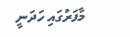މާފަރުގައި ހަދަނީ